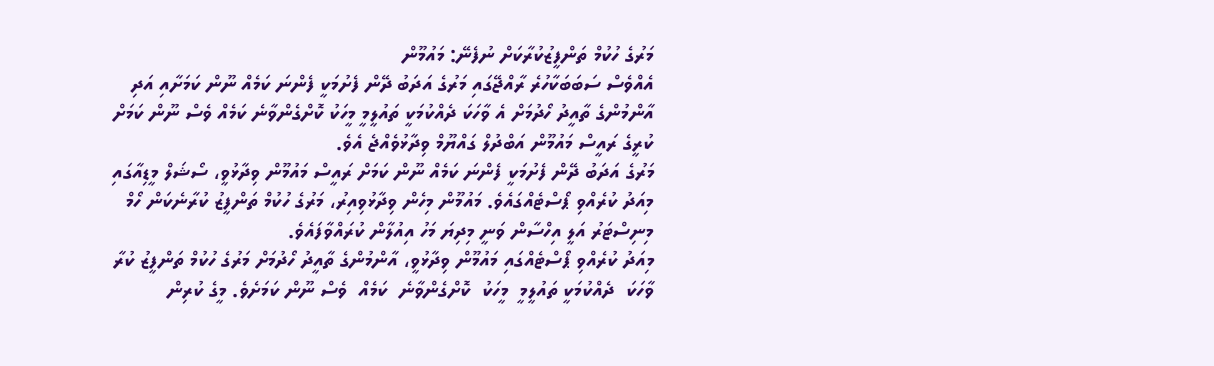މަރުގެ ހުކުމް ތަންފީޒުކުރާކަށް ނުފެނޭ: މައުމޫން
އެއްވެސް ސަބަބަކާހުރެ ރާއްޖޭގައި މަރުގެ އަދަބު ދޭން ފެށުމަކީ ފެންނަ ކަމެއް ނޫން ކަމަށާއި އަދި އާންމުންގެ ތާއީދު ހޯދުމަށް އެ ވާހަކަ ދެއްކުމަކީ ތައުލީމީ މީހަކު ކޮށްގެންވާނެ ކަމެއް ވެސް ނޫން ކަމަށް ކުރީގެ ރައީސް މައުމޫން އަބްދުލް ގައްޔޫމް ވިދާޅުވެއްޖެ އެވެ.
މަރުގެ އަދަބު ދޭން ފެށުމަކީ ފެންނަ ކަމެއް ނޫން ކަމަށް ރައީސް މައުމޫން ވިދާޅުވީ، ސޯޝަލް މީޑިއާގައި މިއަދު ކުރެއްވި ޕޯސްޓެއްގައެވެ. މައުމޫން މިހެން ވިދާޅުވިއިރު، މަރުގެ ހުކުމް ތަންފީޒު ކުރާނެކަން ހޯމް މިނިސްޓަރު އަލީ އިހްސާން ވަނީ މިދިޔަ މަހު އިއުލާން ކުރައްވާފައެވެ.
މިއަދު ކުރެއްވި ޕޯސްޓެއްގައި މައުމޫން ވިދާޅުވީ، އާންމުންގެ ތާއީދު ހޯދުމަށް މަރުގެ ހުކުމް ތަންފީޒު ކުރާ ވާހަކަ  ދެއްކުމަކީ ތައުލީމީ  މީހަކު  ކޮށްގެންވާނެ  ކަމެއް  ވެސް ނޫން ކަމަށެވެ. މީގެ ކުރިން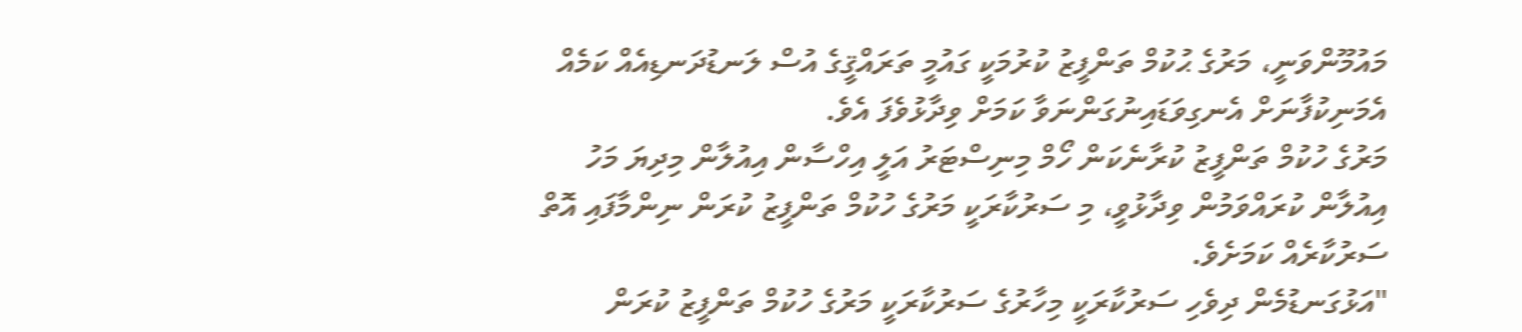މައުމޫންވަނީ، މަރުގެ ޙުކުމް ތަންފީޒު ކުރުމަކީ ގައުމީ ތަރައްޤީގެ އުސް ލަނޑުދަނޑިއެއް ކަމެއް އެމަނިކުފާނަށް އެނގިވަޑައިނުގަންނަވާ ކަމަށް ވިދާޅުވެފަ އެވެ.
މަރުގެ ހުކުމް ތަންފީޒު ކުރާނެކަން ހޯމް މިނިސްޓަރު އަލީ އިހްސާން އިއުލާން މިދިޔަ މަހު އިއުލާން ކުރައްވަމުން ވިދާޅުވީ، މި ސަރުކާރަކީ މަރުގެ ހުކުމް ތަންފީޒު ކުރަން ނިންމާފައި އޮތް ސަރުކާރެއް ކަމަށެވެ.
"އަޅުގަނޑުމެން ދިވެހި ސަރުކާރަކީ މިހާރުގެ ސަރުކާރަކީ މަރުގެ ހުކުމް ތަންފީޒު ކުރަން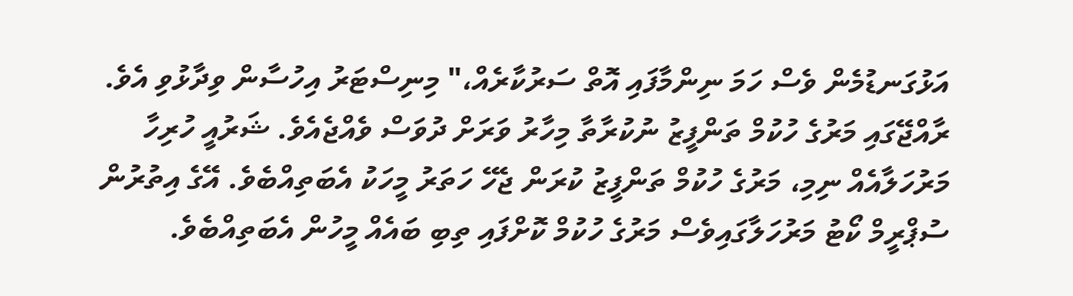އަޅުގަނޑުމެން ވެސް ހަމަ ނިންމާފައި އޮތް ސަރުކާރެއް،" މިނިސްޓަރު އިހުސާން ވިދާޅުވި އެވެ.
ރާއްޖޭގައި މަރުގެ ހުކުމް ތަންފީޒު ނުކުރާތާ މިހާރު ވަރަށް ދުވަސް ވެއްޖެއެވެ. ޝަރުއީ ހުރިހާ މަރުހަލާއެއް ނިމި، މަރުގެ ހުކުމް ތަންފީޒު ކުރަން ޖެހޭ ހަތަރު މީހަކު އެބަތިއްބެވެ. އޭގެ އިތުރުން ސުޕްރީމް ކޯޓު މަރުހަލާގައިވެސް މަރުގެ ހުކުމް ކޮށްފައި ތިބި ބައެއް މީހުން އެބަތިއްބެވެ.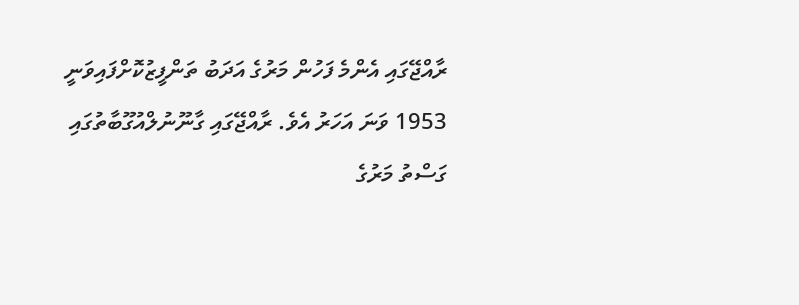ރާއްޖޭގައި އެންމެ ފަހުން މަރުގެ އަދަބު ތަންފީޒުކޮށްފައިވަނީ 1953 ވަނަ އަހަރު އެވެ. ރާއްޖޭގައި ގާނޫނުލްއުގޫބާތުގައި ގަސްތު މަރުގެ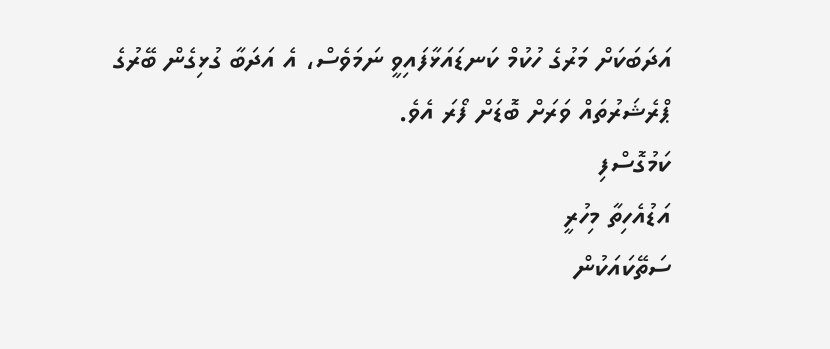އަދަބަކަށް މަރުގެ ހުކުމް ކަނޑައަޅާފައިވީ ނަމަވެސް، އެ އަދަބާ ގުޅިގެން ބޭރުގެ ޕްރެޝަރުތައް ވަރަށް ބޮޑަށް ފޯރަ އެވެ.
ކަމުގޮސްފި
އަޑުއެހިތާ މިހުރީ
ސަތޭކައަކުން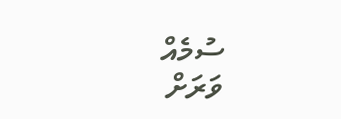ސުމެއް
ވަރަށް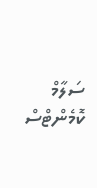ސަލާމް
ކޮމެންޓްސް